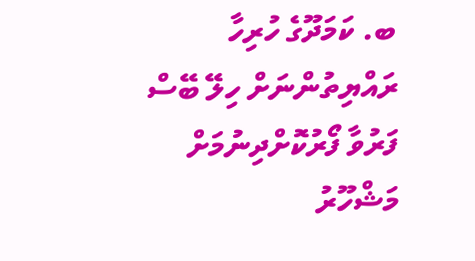ބ. ކަމަދޫގެ ހުރިހާ ރައްޔިތުންނަށް ހިލޭ ބޭސް ފަރުވާ ފޯރުކޮށްދިނުމަށް މަޝްހޫރު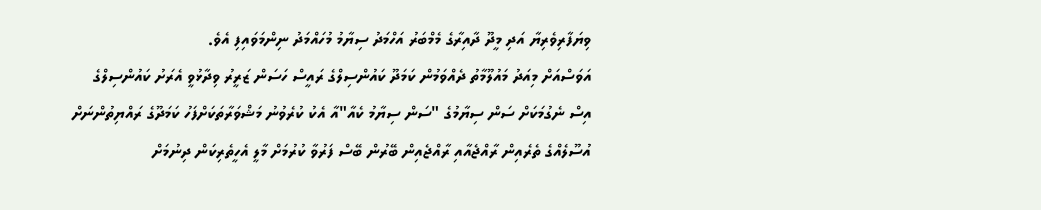ވިޔަފާރިވެރިޔާ އަދި މީދޫ ދާއިރާގެ މެމްބަރު އަހްމަދު ސިޔާމު މުހައްމަދު ނިންމަވައިފި އެވެ.
އަވަސްއަށް މިއަދު މައުލޫމާތު ދެއްވަމުން ކަމަދޫ ކައުންސިލްގެ ރައީސް ހަސަން ޒަރީރު ވިދާޅުވީ އެރަށު ކައުންސިލްގެ އިސް ނެގުމަކަށް ސަން ސިޔާމުގެ "ސަން ސިޔާމު ކެއާ"އާ އެކު ކުރެވުނު މަޝްވަރާތަކަށްފަހު ކަމަދޫގެ ރައްޔިތުންނަށް އުސޫލެއްގެ ތެރެއިން ރާއްޖެއާއި ރާއްޖެއިން ބޭރުން ބޭސް ފަރުވާ ކުރުމަށް މާލީ އެހީތެރިކަން ދިނުމަށް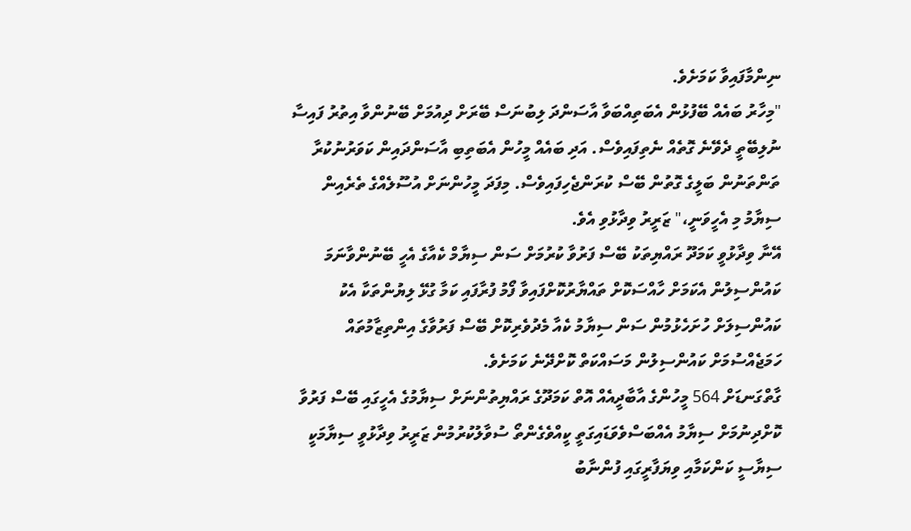ނިންމާފައިވާ ކަމަށެވެ.
"މިހާރު ބައެއް ބޭފުޅުން އެބަތިއްބަވާ އާސަންދަ ލިބުނަސް ބޭރަށް ދިއުމަށް ބޭނުންވާ އިތުރު ފައިސާ ނުލިބޭތީ ދެވޭނެ ގޮތެއް ނެތިފައިވެސް. އަދި ބައެއް މީހުން އެބަތިބި އާސަންދައިން ކަވަރުނުކުރާ ތަންތަނުން ބަލީގެ ގޮތުން ބޭސް ކުރަންޖެހިފައިވެސް. މިފަދަ މީހުންނަށް އުސޫލެއްގެ ތެރެއިން ސިޔާމު މި އެހީވަނީ،" ޒަރީރު ވިދާޅުވި އެވެ.
އޭނާ ވިދާޅުވީ ކަމަދޫ ރައްޔިތަކު ބޭސް ފަރުވާ ކުރުމަށް ސަން ސިޔާމް ކެއާގެ އެހީ ބޭނުންވާނަމަ ކައުންސިލުން އެކަމަށް ހާއްސަކޮށް ތައްޔާރުކޮށްފައިވާ ފޯމު ފުރާފައި ކަމާ ގުޅޭ ލިޔުންތަކާ އެކު ކައުންސިލަށް ހުށަހެޅުމުން ސަން ސިޔާމު ކެއާ މެދުވެރިކޮށް ބޭސް ފަރުވާގެ އިންތިޒާމުތައް ހަމަޖެއްސުމަށް ކައުންސިލުން މަސައްކަތް ކޮށްދޭނެ ކަމަށެވެ.
ގާތްގަނޑަށް 564 މީހުންގެ އާބާދީއެއް އޮތް ކަމަދޫގެ ރައްޔިތުންނަށް ސިޔާމުގެ އެހީގައި ބޭސް ފަރުވާ ކޮށްދިނުމަށް ސިޔާމު އެއްބަސްވެވަޑައިގަތީ ކީއްވެގެންތޯ ސުވާލުކުރުމުން ޒަރީރު ވިދާޅުވީ ސިޔާމަކީ ސިޔާސީ ކަންކަމާއި ވިޔަފާރީގައި ފުންނާބު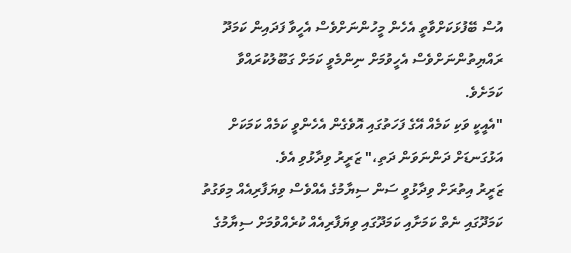އުސް ބޭފުޅަކަށްވާތީ އެހެން މީހުންނަށްވެސް އެހީވާ ފަދައިން ކަމަދޫ ރައްޔިތުންނަށްވެސް އެހީވުމަށް ނިންމެވީ ކަމަށް ގަބޫލުކުރައްވާ ކަމަށެވެ.
"އެއީކީ ވަކި ކަމެއް އޭގެ ފަހަތުގައި އޮވެގެން އެހެންވީ ކަމެއް ކަމަކަށް އަޅުގަނޑަށް ދަންނަވަން ދަތި،" ޒަރީރު ވިދާޅުވި އެވެ.
ޒަރީރު އިތުރަށް ވިދާޅުވީ ސަން ސިޔާމުގެ އެއްވެސް ވިޔަފާރިއެއް މިވަގުތު ކަމަދޫގައި ނެތް ކަމަށާއި ކަމަދޫގައި ވިޔަފާރިއެއް ކުރެއްވުމަށް ސިޔާމުގެ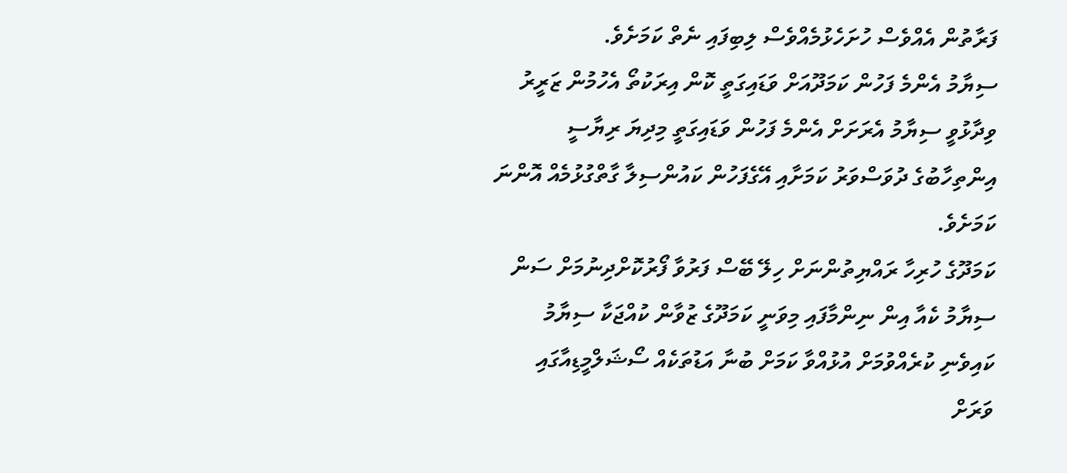ފަރާތުން އެއްވެސް ހުށަހެޅުމެއްވެސް ލިބިފައި ނެތް ކަމަށެވެ.
ސިޔާމު އެންމެ ފަހުން ކަމަދޫއަށް ވަޑައިގަތީ ކޮން އިރަކުތޯ އެހުމުން ޒަރީރު ވިދާޅުވީ ސިޔާމު އެރަށަށް އެންމެ ފަހުން ވަޑައިގަތީ މިދިޔަ ރިޔާސީ އިންތިހާބުގެ ދުވަސްވަރު ކަމަށާއި އޭގެފަހުން ކައުންސިލާ ގާތްގުޅުމެއް އޮންނަ ކަމަށެވެ.
ކަމަދޫގެ ހުރިހާ ރައްޔިތުންނަށް ހިލޭ ބޭސް ފަރުވާ ފޯރުކޮށްދިނުމަށް ސަން ސިޔާމު ކެއާ އިން ނިންމާފައި މިވަނީ ކަމަދޫގެ ޒުވާން ކުއްޖަކާ ސިޔާމު ކައިވެނި ކުރެއްވުމަށް އުޅުއްވާ ކަމަށް ބުނާ އަޑުތަކެއް ސޯޝަލްމީޑިއާގައި ވަރަށް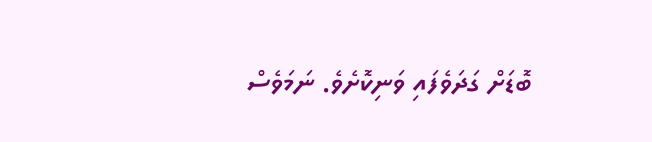ބޮޑަށް ގަދަވެފައި ވަނިކޮށެވެ. ނަމަވެސް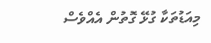މިއަޑުތަކާ ގުޅޭ ގޮތުން އެއްވެސް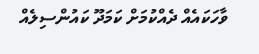ވާހަކައެއް ދެއްކުމަށް ކަމަދޫ ކައުންސިލެއް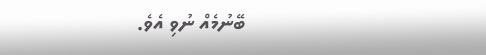ބޭނުމެއް ނުވި އެވެ.